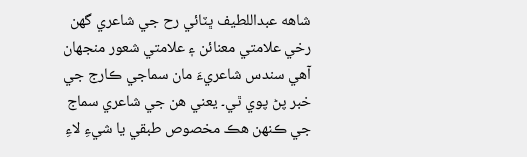شاهه عبداللطيف ڀٽائي رح جي شاعري گهن رخي علامتي معنائن ۽ علامتي شعور منجهان آهي سندس شاعريءَ مان سماجي ڪارج جي خبر پڻ پوي ٿي۔ يعني هن جي شاعري سماج جي ڪنهن هڪ مخصوص طبقي يا شيءِ لاءِ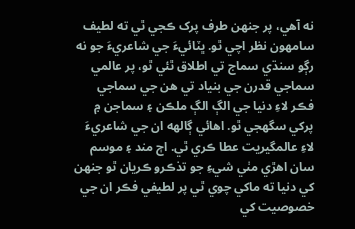نه آهي، پر جنهن طرف پرک ڪجي ٿي ته لطيف سامهون نظر اچي ٿو. ڀٽائيءَ جي شاعريءَ جو نه رڳو سنڌي سماج تي اطلاق ٿئي ٿو، پر عالمي سماجي قدرن جي بنياد تي هن جي سماجي فڪر لاءِ دنيا جي الڳ الڳ ملڪن ۽ سماجن ۾ پرکي سگهجي ٿو. اهائي ڳالهه ان جي شاعريءَ لاءِ عالمگيريت عطا ڪري ٿي. اڄ مند ۽ موسم سان اهڙي مٺي شيءِ جو تذڪرو ڪريان ٿو جنهن کي دنيا ته ماکي چوي ٿي پر لطيفي فڪر ان جي خصوصيت کي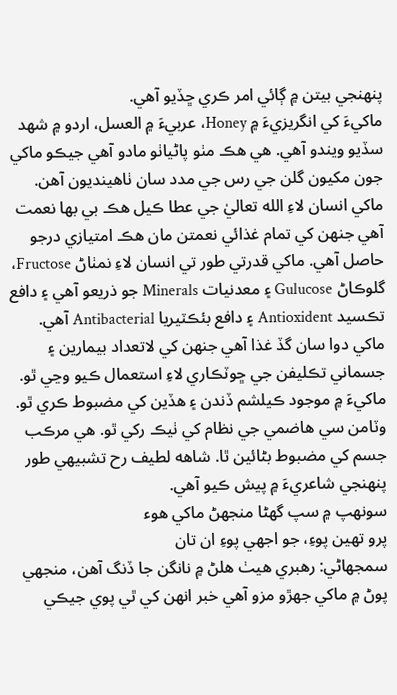پنهنجي بيتن ۾ ڳائي امر ڪري ڇڏيو آهي.
ماکيءَ کي انگريزيءَ ۾ Honey، عربيءَ ۾ العسل، اردو ۾ شھد سڏيو ويندو آهي. هي هڪ مٺو پاڻياٺو مادو آهي جيڪو ماکي جون مکيون گلن جي رس جي مدد سان ٺاهينديون آهن. ماکي انسان لاءِ الله تعاليٰ جي عطا ڪيل هڪ بي بها نعمت آهي جنهن کي تمام غذائي نعمتن مان هڪ امتيازي درجو حاصل آھي. ماکي قدرتي طور تي انسان لاءِ نمٺاڻ Fructose، گلوڪاڻ Gulucose ۽ معدنيات Minerals جو ذريعو آهي ۽ دافع تڪسيد Antioxident ۽ دافع بئڪٽيريا Antibacterial آھي. ماکي دوا سان گڏ غذا آھي جنھن کي لاتعداد بيمارين ۽ جسماني تڪليفن جي ڇوٽڪاري لاءِ استعمال ڪيو وڃي ٿو. ماکيءَ ۾ موجود ڪيلشم ڏندن ۽ ھڏين کي مضبوط ڪري ٿو. وٽامن سي ھاضمي جي نظام کي ٺيڪ رکي ٿو. ھي مرڪب جسم کي مضبوط بڻائين ٿا. شاهه لطيف رح تشبيهي طور پنهنجي شاعريءَ ۾ پيش ڪيو آهي.
سونھپ ۾ سپ گھڻا منجهڻ ماکي ھوء
پرو تھين پوءِ، جو اجھي پوءِ ان تان
سمجھاڻي: رھبري ھيٺ ھلڻ ۾ نانگن جا ڏنگ آهن، منجھي پوڻ ۾ ماکي جھڙو مزو آهي خبر انهن کي ٿي پوي جيڪي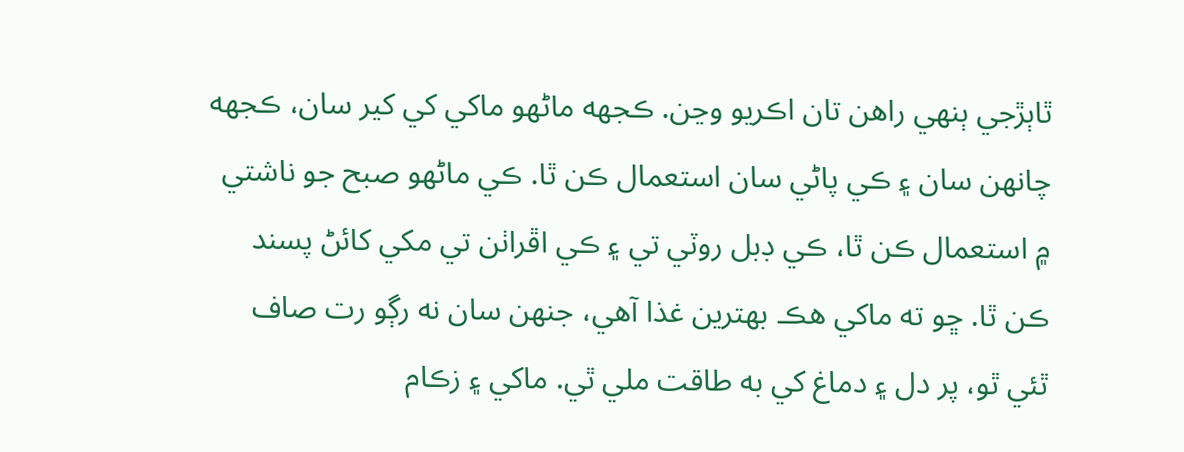ٿاٻڙجي ٻنهي راھن تان اڪريو وڃن. ڪجهه ماڻھو ماکي کي کير سان، ڪجهه چانھن سان ۽ ڪي پاڻي سان استعمال ڪن ٿا. ڪي ماڻھو صبح جو ناشتي ۾ استعمال ڪن ٿا، ڪي ڊبل روٽي تي ۽ ڪي اڦراٺن تي مکي کائڻ پسند ڪن ٿا. ڇو ته ماکي هڪ بهترين غذا آھي، جنهن سان نه رڳو رت صاف ٿئي ٿو، پر دل ۽ دماغ کي به طاقت ملي ٿي. ماکي ۽ زڪام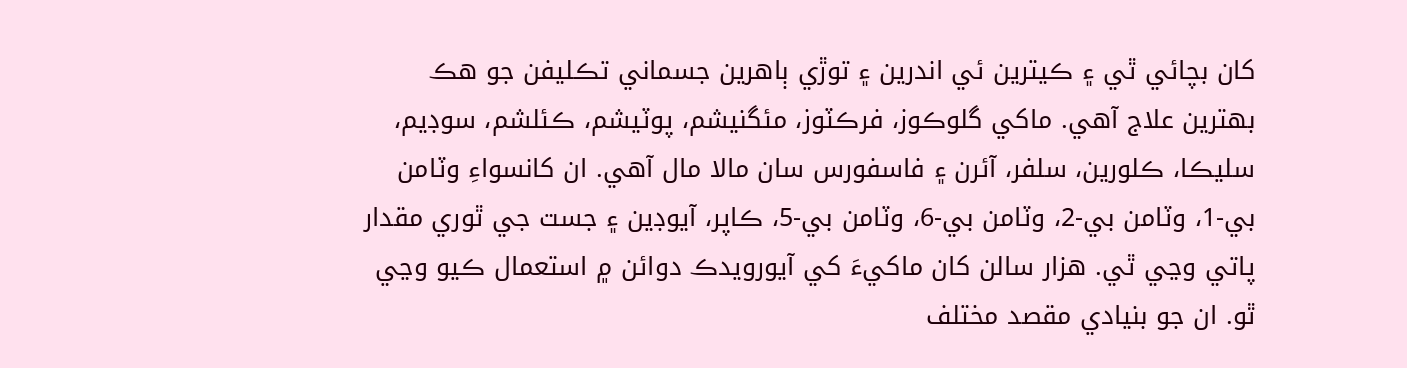کان بچائي ٿي ۽ ڪيترين ئي اندرين ۽ توڙي ٻاهرين جسماني تڪليفن جو هڪ بهترين علاج آهي. ماکي گلوڪوز، فرڪٽوز، مئگنيشم، پوٽيشم، ڪئلشم، سوڊيم، سليڪا، ڪلورين، سلفر، آئرن ۽ فاسفورس سان مالا مال آھي. ان کانسواءِ وٽامن بي-1، وٽامن بي-2، وٽامن بي-6، وٽامن بي-5، ڪاپر، آيوڊين ۽ جست جي ٿوري مقدار پاتي وڃي ٿي. ھزار سالن کان ماکيءَ کي آيورويدڪ دوائن ۾ استعمال ڪيو وڃي ٿو. ان جو بنيادي مقصد مختلف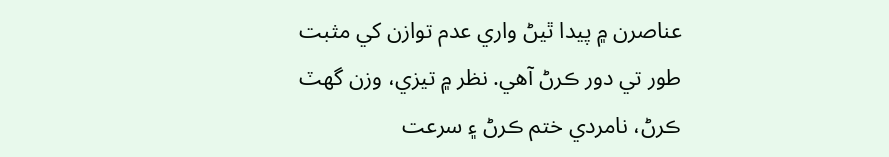عناصرن ۾ پيدا ٿيڻ واري عدم توازن کي مثبت طور تي دور ڪرڻ آھي. نظر ۾ تيزي، وزن گهٽ ڪرڻ، نامردي ختم ڪرڻ ۽ سرعت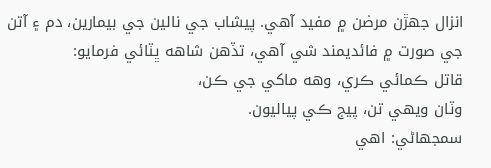انزال جھڙن مرضن ۾ مفيد آھي. پيشاب جي نالين جي بيمارين، دم ۽ آتن جي صورت ۾ فائديمند شي آھي، تڏهن شاهه ڀٽائي فرمايو:
قاتل ڪمائي ڪري، وهه ماکي جي ڪن،
وٽان ويهي تن، پيج ڪي پياليون.
سمجهاڻي: اھي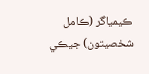ڪيمياگر (ڪامل شخصيتون) جيڪي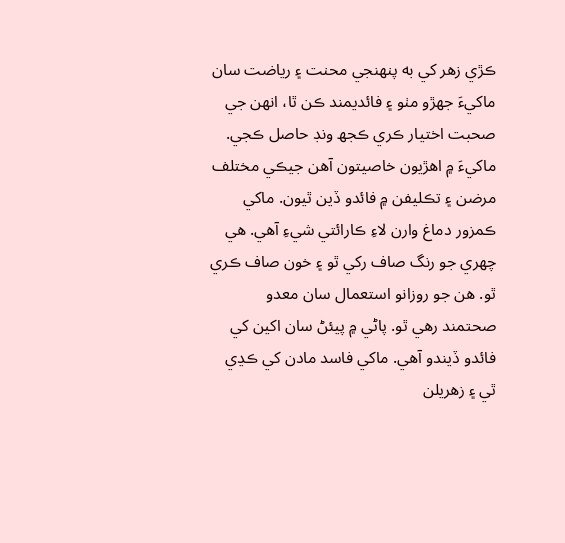ڪڙي زھر کي به پنهنجي محنت ۽ رياضت سان ماکيءَ جهڙو مٺو ۽ فائديمند ڪن ٿا، انهن جي صحبت اختيار ڪري ڪجھ ونڊ حاصل ڪجي.
ماکيءَ ۾ اهڙيون خاصيتون آهن جيڪي مختلف مرضن ۽ تڪليفن ۾ فائدو ڏين ٿيون. ماکي ڪمزور دماغ وارن لاءِ ڪارائتي شيءِ آهي. هي چهري جو رنگ صاف رکي ٿو ۽ خون صاف ڪري ٿو. هن جو روزانو استعمال سان معدو صحتمند رهي ٿو. پاڻي ۾ پيئڻ سان اکين کي فائدو ڏيندو آهي. ماکي فاسد مادن کي ڪڍي ٿي ۽ زھريلن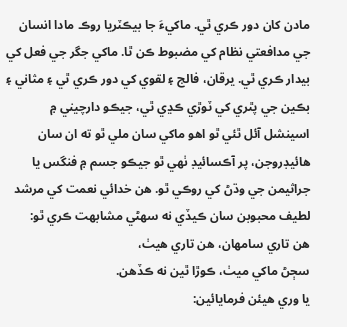مادن کان دور ڪري ٿي. ماکيءَ جا بيڪٽريا روڪ مادا انسان جي مدافعتي نظام کي مضبوط ڪن ٿا. ماکي جگر جي فعل کي بيدار ڪري ٿي. يرقان، فالج ۽ لقوي کي دور ڪري ٿي ۽ مثاني ۽ بڪين جي پٿري کي ٽوڙي ڪڍي ٿي، جيڪو دارچيني ۾ اسينشل آئل ٿئي ٿو اھو ماکي سان ملي ٿو ته ان سان ھائيڊروجن، پر آڪسائيڊ ٺھي ٿو جيڪو جسم ۾ فنگس يا جراثيمن جي وڌڻ کي روڪي ٿو. ھن خدائي نعمت کي مرشد لطيف محبوبن سان ڪيڏي نه سهڻي مشابهت ڪري ٿو:
هن تاري سامهان، هن تاري هيٺ،
سڄڻ ماکي ميٺ، ڪوڙا ٿين نه ڪڏھن.
يا وري هيئن فرمايائين: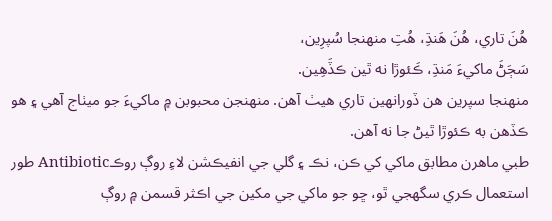هُنَ تاري، هُنَ هَنڌِ، هُتِ منهنجا سُپرِين،
سَڄَڻَ ماکيءَ مَنڌِ، ڪَئوڙا نه ٿين ڪڏَهِين.
منهنجا سپرين هن ڏورانهين تاري هيٺ آهن. منهنجن محبوبن ۾ ماکيءَ جو ميٺاج آهي ۽ هو ڪڏهن به ڪئوڙا ٿيڻ جا نه آهن.
طبي ماهرن مطابق ماکي کي ڪن، نڪ ۽ گلي جي انفيڪشن لاءِ روڳ روڪAntibiotic طور استعمال ڪري سگهجي ٿو، ڇو جو ماکي جي مکين جي اڪثر قسمن ۾ روڳ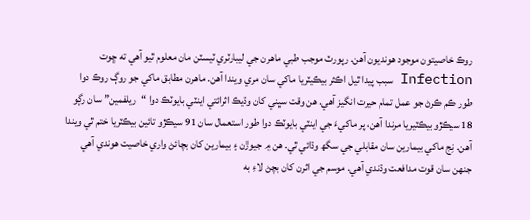روڪ خاصيتون موجود هونديون آهن. رپورٽ موجب طبي ماهرن جي ليبارٽري ٽيسٽن مان معلوم ٿيو آهي ته ڇوت Infection سبب پيدا ٿيل اڪثر بيڪيٽريا ماکي سان مري ويندا آهن. ماھرن مطابق ماکي جو روڳ روڪ دوا طور ڪم ڪرڻ جو عمل تمام حيرت انگيز آهي. هن وقت سڀني کان وڌيڪ اثرائتي اينٽي بايوٽڪ دوا “ريلفمين” سان رڳو 18 سيڪڙو بيڪٽيريا مرندا آهن، پر ماکيءَ جي اينٽي بايوٽڪ دوا طور استعمال سان 91 سيڪڙو تائين بيڪٽريا ختم ٿي ويندا آهن. نِج ماکي بيمارين سان مقابلي جي سگھ وڌائي ٿي. هن ۾ جيوڙن ۽ بيمارين کان بچائڻ واري خاصيت هوندي آهي جنھن سان قوت مدافعت وڌندي آهي. موسم جي اثرن کان بچڻ لاءِ به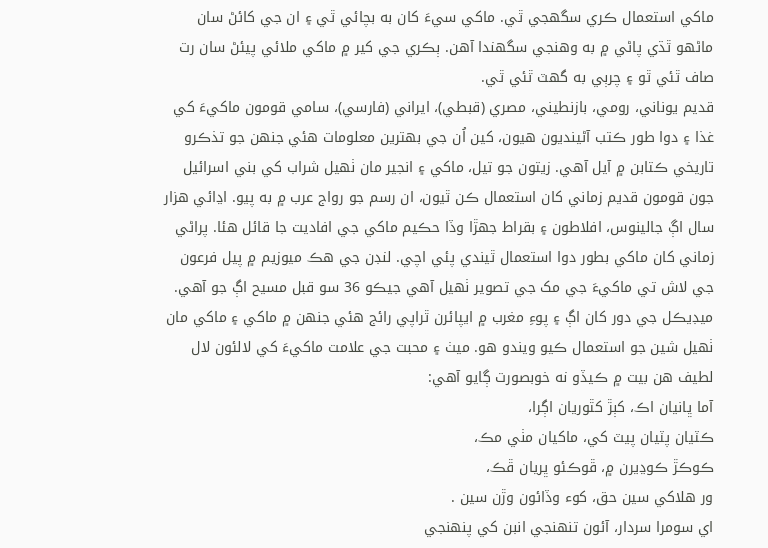ماکي استعمال ڪري سگھجي ٿي. ماکي سيءَ کان به بچائي ٿي ۽ ان جي کائڻ سان ماڻهو ٿڌي پاڻي ۾ به وهنجي سگهندا آهن. ٻڪري جي کير ۾ ماکي ملائي پيئڻ سان رت صاف ٿئي ٿو ۽ چرٻي به گهٽ ٿئي ٿي.
قديم يوناني، رومي، بازنطيني، مصري (قبطي)، ايراني (فارسي)، سامي قومون ماکيءَ کي غذا ۽ دوا طور ڪتب آڻينديون هيون، کين اُن جي بھترين معلومات هئي جنھن جو تذڪرو تاريخي ڪتابن ۾ آيل آهي. زيتون جو تيل، ماکي ۽ انجير مان ٺهيل شراب کي بني اسرائيل جون قومون قديم زماني کان استعمال ڪن ٿيون، ان رسم جو رواج عرب ۾ به پيو. اڍائي ھزار سال اڳ جالينوس، افلاطون ۽ بقراط جھڙا وڏا حڪيم ماکي جي افاديت جا قائل ھئا. پراڻي زماني کان ماکي بطور دوا استعمال ٿيندي پئي اچي. لنڊن جي ھڪ ميوزيم ۾ پيل فرعون جي لاش تي ماکيءَ جي مک جي تصوير ٺھيل آھي جيڪو 36 سو قبل مسيح اڳ جو آھي. ميڊيڪل جي دور کان اڳ ۽ پوءِ مغرب ۾ ايپائرن ٿراپي رائج ھئي جنھن ۾ ماکي ۽ ماکي مان ٺھيل شين جو استعمال ڪيو ويندو ھو. ميٺ ۽ محبت جي علامت ماکيءَ کي لالئون لال لطيف هن بيت ۾ ڪيڏو نه خوبصورت ڳايو آهي:
آما ڀانيان اڪ، کٻڙ کٿوريان اڳرا،
ڪٽيان پٽيان پيٽ کي، ماکيان مٺي مڪ،
ڪوڪڙ ڪوڍيرن ۾، ڦوڪئو ڀريان ڦڪ،
ور ھلاکي سين حق، کوء وڏائون وڙن سين .
اي سومرا سردار، آئون تنهنجي انبن کي پنهنجي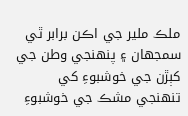ملڪ ملير جي اڪن برابر ٿي سمجهان ۽ پنهنجي وطن جي کٻڙن جي خوشبوءِ کي تنهنجي مشڪ جي خوشبوءِ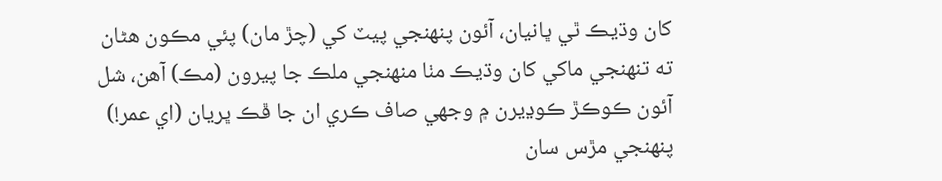کان وڌيڪ ٿي ڀانيان، آئون پنهنجي پيٽ کي (چڙ مان) پئي مڪون ھڻان ته تنهنجي ماکي کان وڌيڪ مٺا منهنجي ملڪ جا پيرون (مڪ) آھن، شل آئون ڪوڪڙ ڪوڍيرن ۾ وجهي صاف ڪري ان جا ڦڪ ڀريان (اي عمر!) پنهنجي مڙس سان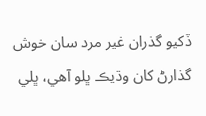ڏکيو گذران غير مرد سان خوش گذارڻ کان وڌيڪ ڀلو آھي، ڀلي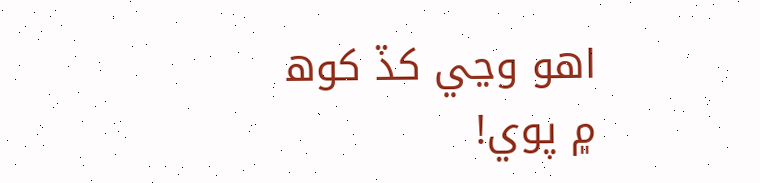اھو وڃي کڏ کوھ ۾ پوي!